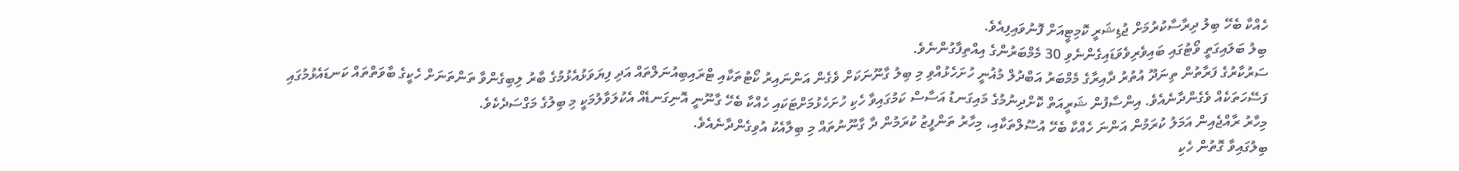ހެއްކާ ބެހޭ ބިލު ދިރާސާކުރުމަށް ޖުޑިޝަރީ ކޮމިޓީއަށް ފޮނުވައިފިއެވެ.
ބިލު ބަލައިގަތީ ވޯޓުގައި ބައިވެރިވެވަޑައިގެންނެވި 30 މެމްބަރުންގެ އިއްތިފާގުންނެވެ.
ސަރުކާރުގެ ފަރާތުން ތިނަދޫ އުތުރު ދާއިރާގެ މެމްބަރު އަބްދުލް މުޣުނީ ހުށަހެޅުއްވި މި ބިލު ގާނޫނަކަށް ވެގެން އަންނައިރު ކޯޓުތަކާއި ޓްރައިބިއުނަލްތައް އަދި ފިޔަވަޅުއެޅުމުގެ ބާރު ލިބިގެންވާ ތަންތަނަށް ހެކީގެ ބާވަތްތައް ކަނޑައެޅުމުގައި ފަސޭހަތަކެއް ވެގެންދާނެއެވެ. އިންސާފުން ޝަރީއަތް ކޮށްދިނުމުގެ މައިގަނޑު އަސާސް ކަމުގައިވާ ހެކި ހުށަހެޅުމަށްޓަކައި ހެއްކާ ބެހޭ ގާނޫނީ އޮނިގަނޑެއް އެކުލަވާލުމަކީ މި ބިލުގެ މަގްސަދެކެވެ.
މިހާރު ރާއްޖެއިން އަމަލު ކުރަމުން އަންނަ ހެއްކާ ބެހޭ އުސޫލްތަކާއި، މިހާރު ތަންފީޒު ކުރަމުން ދާ ގާނޫނުތައް މި ބިލާއެކު އުވިގެންދާނެއެވެ.
ބިލުގައިވާ ގޮތުން ހެކި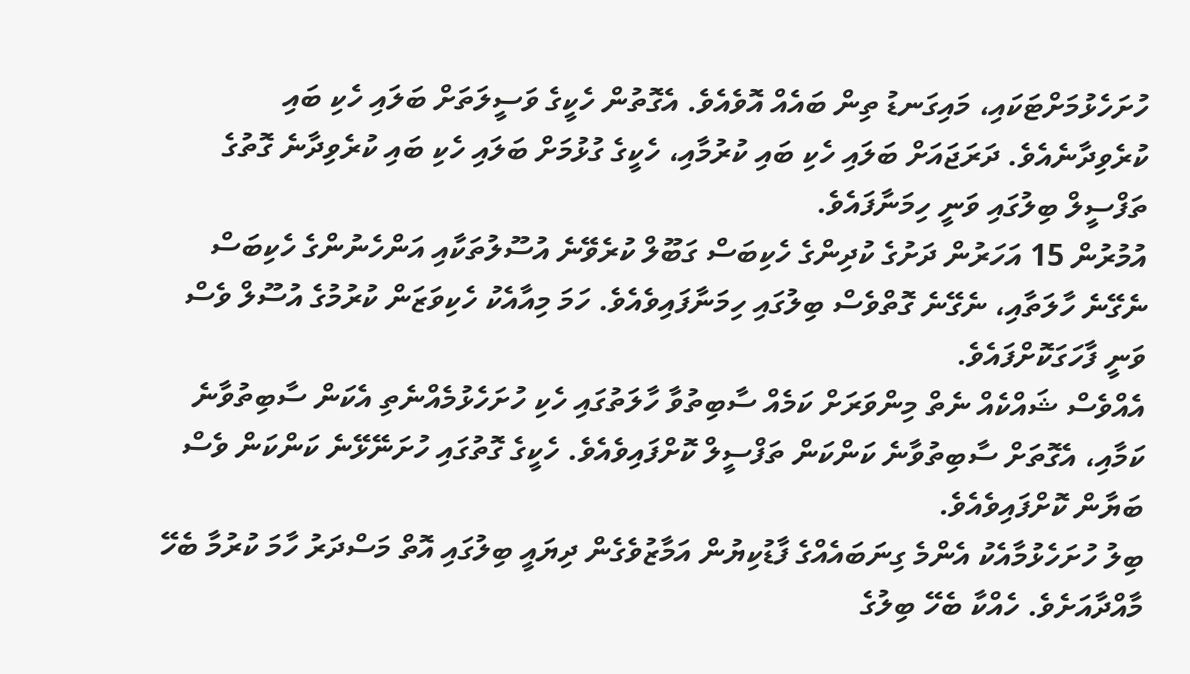ހުށަހެޅުމަށްޓަކައި، މައިގަނޑު ތިން ބައެއް އޮވެއެވެ. އެގޮތުން ހެކީގެ ވަސީލަތަށް ބަލައި ހެކި ބައި ކުރެވިދާނެއެވެ. ދަރަޖައަށް ބަލައި ހެކި ބައި ކުރުމާއި، ހެކީގެ ގުޅުމަށް ބަލައި ހެކި ބައި ކުރެވިދާނެ ގޮތުގެ ތަފްސީލް ބިލުގައި ވަނީ ހިމަނާފައެވެ.
އުމުރުން 15 އަހަރުން ދަށުގެ ކުދިންގެ ހެކިބަސް ގަބޫލް ކުރެވޭނެ އުސޫލުތަކާއި އަންހެނުންގެ ހެކިބަސް ނެގޭނެ ހާލަތާއި، ނެގޭނެ ގޮތްވެސް ބިލުގައި ހިމަނާފައިވެއެވެ. ހަމަ މިއާއެކު ހެކިވަޒަން ކުރުމުގެ އުސޫލް ވެސް ވަނީ ފާހަގަކޮށްފައެވެ.
އެއްވެސް ޝައްކެއް ނެތް މިންވަރަށް ކަމެއް ސާބިތުވާ ހާލަތުގައި ހެކި ހުށަހެޅުމެއްނެތި އެކަން ސާބިތުވާނެ ކަމާއި، އެގޮތަށް ސާބިތުވާނެ ކަންކަން ތަފްސީލް ކޮށްފައިވެއެވެ. ހެކީގެ ގޮތުގައި ހުށަނޭޅޭނެ ކަންކަން ވެސް ބަޔާން ކޮށްފައިވެއެވެ.
ބިލު ހުށަހެޅުމާއެކު އެންމެ ގިނަބައެއްގެ ފާޑުކިޔުން އަމާޒުވެގެން ދިޔައީ ބިލުގައި އޮތް މަސްދަރު ހާމަ ކުރުމާ ބެހޭ މާއްދާއަށެވެ. ހެއްކާ ބެހޭ ބިލުގެ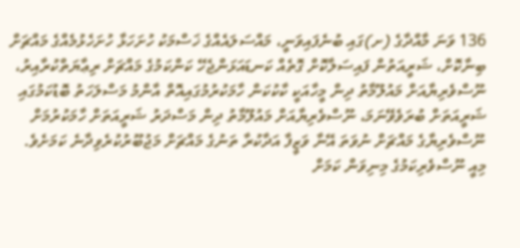136 ވަނަ މާއްދާގެ (ށ)ގައި ބުނެފައިވަނީ، މައްސަލައެއްގެ ޚަސްމަކު ހުށަހަޅާ ހުށަހެޅުމެއްގެ މައްޗަށް ބިނާކޮށް، ޝަރީއަތުން ފައިސަލާކޮށް ގޮތެއް ކަނޑައަޅަންޖެހޭ ކަންކަމުގެ މައްޗަށް ރިޢާޔަތްކުރާއިރު، ނޫސްވެރިޔާއަށް މައުލޫމާތު ދިން މީހާއަކީ ކާކުކަން ހާމަކުރުމުގައިއޮތް އާންމު މަސްލަހަތު ބޮޑުކަމުގައި ޝަރީއަތަށް ބުރަވެވޭނަމަ، ނޫސްވެރިޔާއަށް މައުލޫމާތު ދިން މަސްދަރު ޝަރީއަތަށް ހާމަކުރުމަށް ނޫސްވެރިޔާގެ މައްޗަށް ނުވަތަ އޭނާ ވަޒީފާ އަދާކުރާ ތަނުގެ މައްޗަށް މަޖުބޫރުކުރެވިދާނެ ކަމަށެވެ.
މިއީ ނޫސްވެރިކަމުގެ މިނިވަން ކަމަށް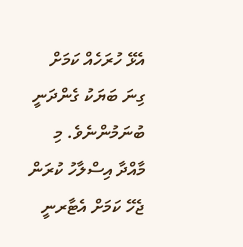އެޅޭ ހުރަހެއް ކަމަށް ގިނަ ބަޔަކު ގެންދަނީ ބުނަމުންނެވެ. މި މާއްދާ އިސްލާހު ކުރަން ޖެހޭ ކަމަށް އެޓާރނީ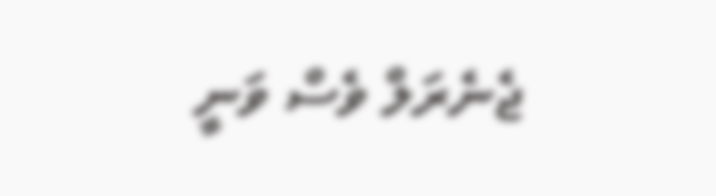ޖެނެރަލް ވެސް ވަނީ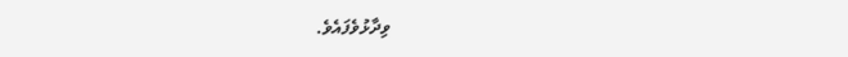ވިދާޅުވެފައެވެ.